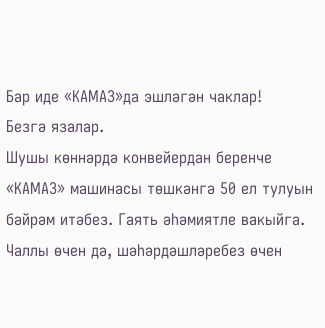Бар иде «КАМАЗ»да эшләгән чаклар!
Безгә язалар.
Шушы көннәрдә конвейердан беренче «КАМАЗ» машинасы төшкәнгә 50 ел тулуын бәйрәм итәбез. Гаять әһәмиятле вакыйга. Чаллы өчен дә, шәһәрдәшләребез өчен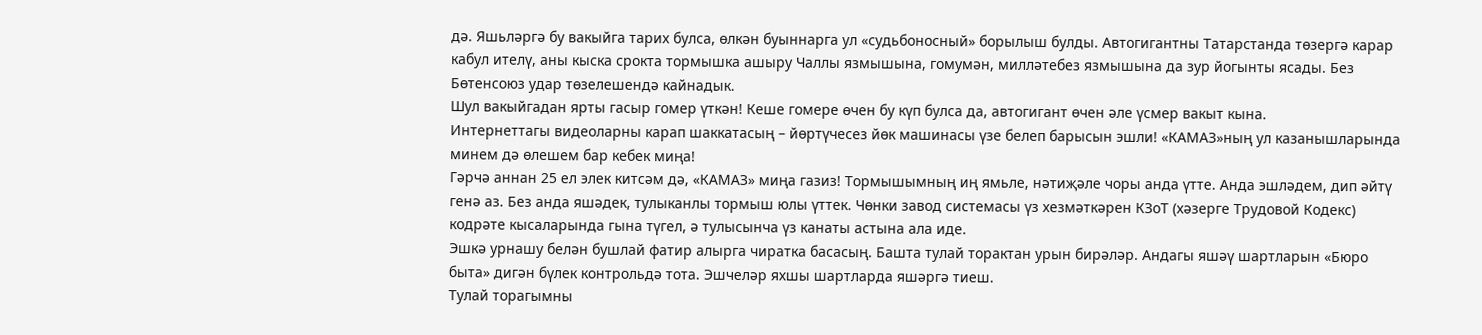дә. Яшьләргә бу вакыйга тарих булса, өлкән буыннарга ул «судьбоносный» борылыш булды. Автогигантны Татарстанда төзергә карар кабул ителү, аны кыска срокта тормышка ашыру Чаллы язмышына, гомумән, милләтебез язмышына да зур йогынты ясады. Без Бөтенсоюз удар төзелешендә кайнадык.
Шул вакыйгадан ярты гасыр гомер үткән! Кеше гомере өчен бу күп булса да, автогигант өчен әле үсмер вакыт кына.
Интернеттагы видеоларны карап шаккатасың – йөртүчесез йөк машинасы үзе белеп барысын эшли! «КАМАЗ»ның ул казанышларында минем дә өлешем бар кебек миңа!
Гәрчә аннан 25 ел элек китсәм дә, «КАМАЗ» миңа газиз! Тормышымның иң ямьле, нәтиҗәле чоры анда үтте. Анда эшләдем, дип әйтү генә аз. Без анда яшәдек, тулыканлы тормыш юлы үттек. Чөнки завод системасы үз хезмәткәрен КЗоТ (хәзерге Трудовой Кодекс) кодрәте кысаларында гына түгел, ә тулысынча үз канаты астына ала иде.
Эшкә урнашу белән бушлай фатир алырга чиратка басасың. Башта тулай торактан урын бирәләр. Андагы яшәү шартларын «Бюро быта» дигән бүлек контрольдә тота. Эшчеләр яхшы шартларда яшәргә тиеш.
Тулай торагымны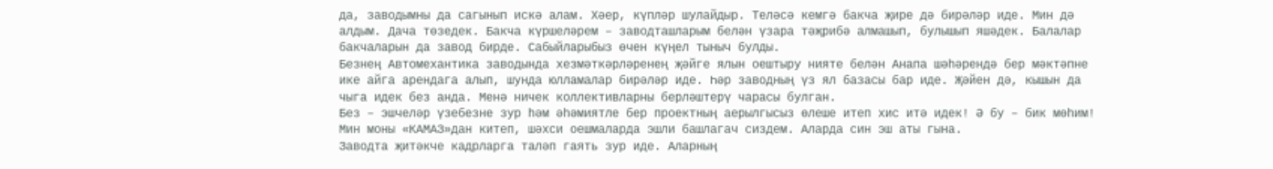да, заводымны да сагынып искә алам. Хәер, күпләр шулайдыр. Теләсә кемгә бакча җире дә бирәләр иде. Мин дә алдым. Дача төзедек. Бакча күршеләрем – заводташларым белән үзара тәҗрибә алмашып, булышып яшәдек. Балалар бакчаларын да завод бирде. Сабыйларыбыз өчен күңел тыныч булды.
Безнең Автомехантика заводында хезмәткәрләренең җәйге ялын оештыру нияте белән Анапа шәһәрендә бер мәктәпне ике айга арендага алып, шунда юлламалар бирәләр иде. Һәр заводның үз ял базасы бар иде. Җәйен дә, кышын да чыга идек без анда. Менә ничек коллективларны берләштерү чарасы булган.
Без – эшчеләр үзебезне зур һәм әһәмиятле бер проектның аерылгысыз өлеше итеп хис итә идек! Ә бу – бик мөһим! Мин моны «КАМАЗ»дан китеп, шәхси оешмаларда эшли башлагач сиздем. Аларда син эш аты гына.
Заводта җитәкче кадрларга таләп гаять зур иде. Аларның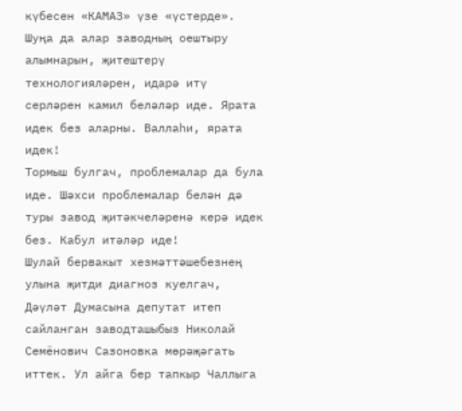күбесен «КАМАЗ» үзе «үстерде». Шуңа да алар заводның оештыру алымнарын, җитештерү технологияләрен, идарә итү серләрен камил беләләр иде. Ярата идек без аларны. Валлаһи, ярата идек!
Тормыш булгач, проблемалар да була иде. Шәхси проблемалар белән дә туры завод җитәкчеләренә керә идек без. Кабул итәләр иде!
Шулай бервакыт хезмәттәшебезнең улына җитди диагноз куелгач, Дәүләт Думасына депутат итеп сайланган заводташыбыз Николай Семёнович Сазоновка мөрәҗәгать иттек. Ул айга бер тапкыр Чаллыга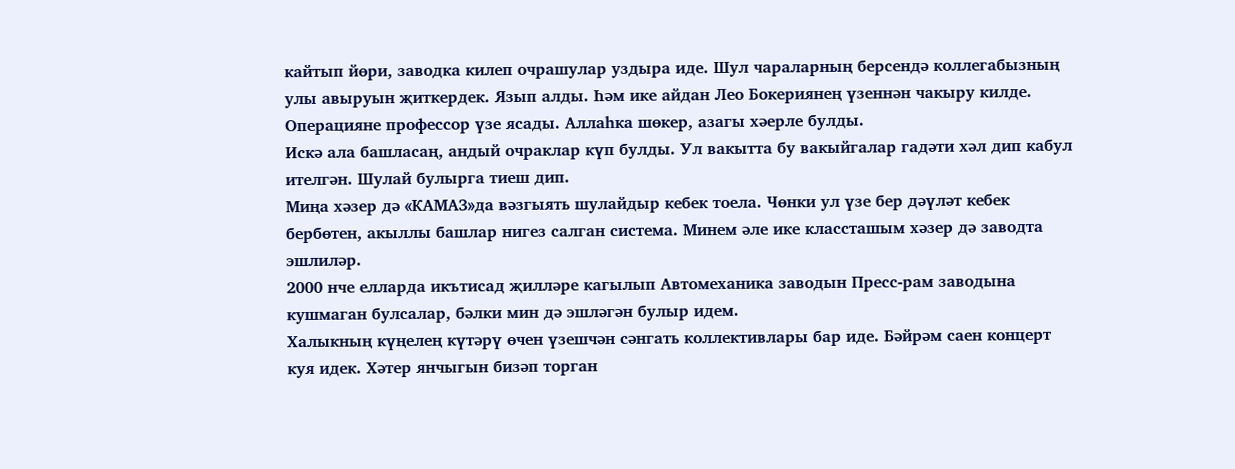кайтып йөри, заводка килеп очрашулар уздыра иде. Шул чараларның берсендә коллегабызның улы авыруын җиткердек. Язып алды. Һәм ике айдан Лео Бокериянең үзеннән чакыру килде. Операцияне профессор үзе ясады. Аллаһка шөкер, азагы хәерле булды.
Искә ала башласаң, андый очраклар күп булды. Ул вакытта бу вакыйгалар гадәти хәл дип кабул ителгән. Шулай булырга тиеш дип.
Миңа хәзер дә «КАМАЗ»да вәзгыять шулайдыр кебек тоела. Чөнки ул үзе бер дәүләт кебек бербөтен, акыллы башлар нигез салган система. Минем әле ике классташым хәзер дә заводта эшлиләр.
2000 нче елларда икътисад җилләре кагылып Автомеханика заводын Пресс-рам заводына кушмаган булсалар, бәлки мин дә эшләгән булыр идем.
Халыкның күңелең күтәрү өчен үзешчән сәнгать коллективлары бар иде. Бәйрәм саен концерт куя идек. Хәтер янчыгын бизәп торган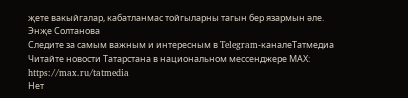җете вакыйгалар, кабатланмас тойгыларны тагын бер язармын әле.
Энҗе Солтанова
Следите за самым важным и интересным в Telegram-каналеТатмедиа
Читайте новости Татарстана в национальном мессенджере MАХ: https://max.ru/tatmedia
Нет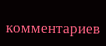комментариев